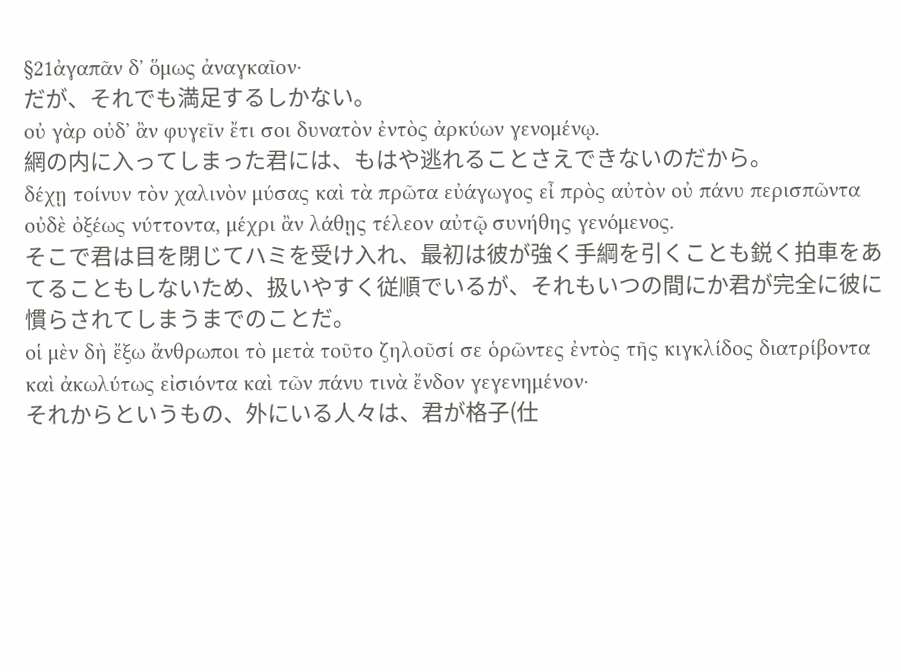§21ἀγαπᾶν δʼ ὅμως ἀναγκαῖον·
だが、それでも満足するしかない。
οὐ γὰρ οὐδʼ ἂν φυγεῖν ἔτι σοι δυνατὸν ἐντὸς ἀρκύων γενομένῳ.
網の内に入ってしまった君には、もはや逃れることさえできないのだから。
δέχῃ τοίνυν τὸν χαλινὸν μύσας καὶ τὰ πρῶτα εὐάγωγος εἶ πρὸς αὐτὸν οὐ πάνυ περισπῶντα οὐδὲ ὀξέως νύττοντα, μέχρι ἂν λάθῃς τέλεον αὐτῷ συνήθης γενόμενος.
そこで君は目を閉じてハミを受け入れ、最初は彼が強く手綱を引くことも鋭く拍車をあてることもしないため、扱いやすく従順でいるが、それもいつの間にか君が完全に彼に慣らされてしまうまでのことだ。
οἱ μὲν δὴ ἔξω ἄνθρωποι τὸ μετὰ τοῦτο ζηλοῦσί σε ὁρῶντες ἐντὸς τῆς κιγκλίδος διατρίβοντα καὶ ἀκωλύτως εἰσιόντα καὶ τῶν πάνυ τινὰ ἔνδον γεγενημένον·
それからというもの、外にいる人々は、君が格子(仕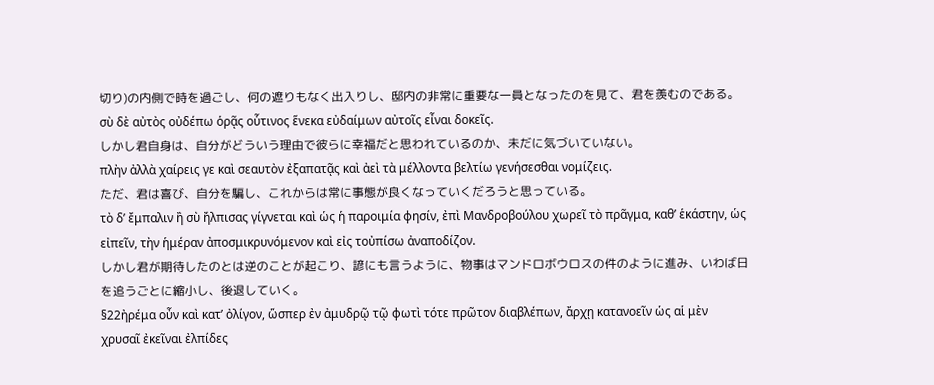切り)の内側で時を過ごし、何の遮りもなく出入りし、邸内の非常に重要な一員となったのを見て、君を羨むのである。
σὺ δὲ αὐτὸς οὐδέπω ὁρᾷς οὗτινος ἕνεκα εὐδαίμων αὐτοῖς εἶναι δοκεῖς.
しかし君自身は、自分がどういう理由で彼らに幸福だと思われているのか、未だに気づいていない。
πλὴν ἀλλὰ χαίρεις γε καὶ σεαυτὸν ἐξαπατᾷς καὶ ἀεὶ τὰ μέλλοντα βελτίω γενήσεσθαι νομίζεις.
ただ、君は喜び、自分を騙し、これからは常に事態が良くなっていくだろうと思っている。
τὸ δʼ ἔμπαλιν ἢ σὺ ἤλπισας γίγνεται καὶ ὡς ἡ παροιμία φησίν, ἐπὶ Μανδροβούλου χωρεῖ τὸ πρᾶγμα, καθʼ ἑκάστην, ὡς εἰπεῖν, τὴν ἡμέραν ἀποσμικρυνόμενον καὶ εἰς τοὐπίσω ἀναποδίζον.
しかし君が期待したのとは逆のことが起こり、諺にも言うように、物事はマンドロボウロスの件のように進み、いわば日を追うごとに縮小し、後退していく。
§22ἠρέμα οὖν καὶ κατʼ ὀλίγον, ὥσπερ ἐν ἀμυδρῷ τῷ φωτὶ τότε πρῶτον διαβλέπων, ἄρχῃ κατανοεῖν ὡς αἱ μὲν χρυσαῖ ἐκεῖναι ἐλπίδες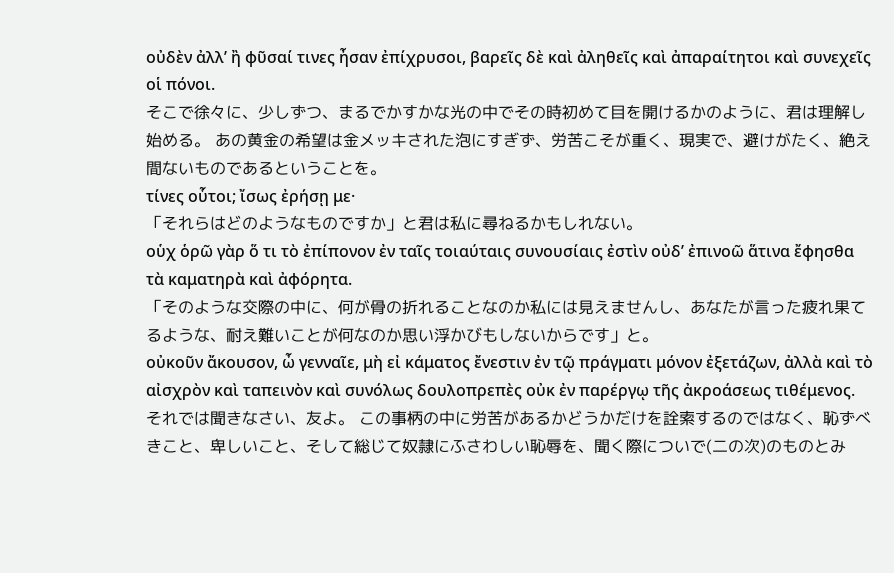οὐδὲν ἀλλʼ ἢ φῦσαί τινες ἦσαν ἐπίχρυσοι, βαρεῖς δὲ καὶ ἀληθεῖς καὶ ἀπαραίτητοι καὶ συνεχεῖς οἱ πόνοι.
そこで徐々に、少しずつ、まるでかすかな光の中でその時初めて目を開けるかのように、君は理解し始める。 あの黄金の希望は金メッキされた泡にすぎず、労苦こそが重く、現実で、避けがたく、絶え間ないものであるということを。
τίνες οὗτοι; ἴσως ἐρήσῃ με·
「それらはどのようなものですか」と君は私に尋ねるかもしれない。
οὑχ ὁρῶ γὰρ ὅ τι τὸ ἐπίπονον ἐν ταῖς τοιαύταις συνουσίαις ἐστὶν οὐδʼ ἐπινοῶ ἅτινα ἔφησθα τὰ καματηρὰ καὶ ἀφόρητα.
「そのような交際の中に、何が骨の折れることなのか私には見えませんし、あなたが言った疲れ果てるような、耐え難いことが何なのか思い浮かびもしないからです」と。
οὐκοῦν ἄκουσον, ὦ γενναῖε, μὴ εἰ κάματος ἔνεστιν ἐν τῷ πράγματι μόνον ἐξετάζων, ἀλλὰ καὶ τὸ αἰσχρὸν καὶ ταπεινὸν καὶ συνόλως δουλοπρεπὲς οὐκ ἐν παρέργῳ τῆς ἀκροάσεως τιθέμενος.
それでは聞きなさい、友よ。 この事柄の中に労苦があるかどうかだけを詮索するのではなく、恥ずべきこと、卑しいこと、そして総じて奴隷にふさわしい恥辱を、聞く際についで(二の次)のものとみ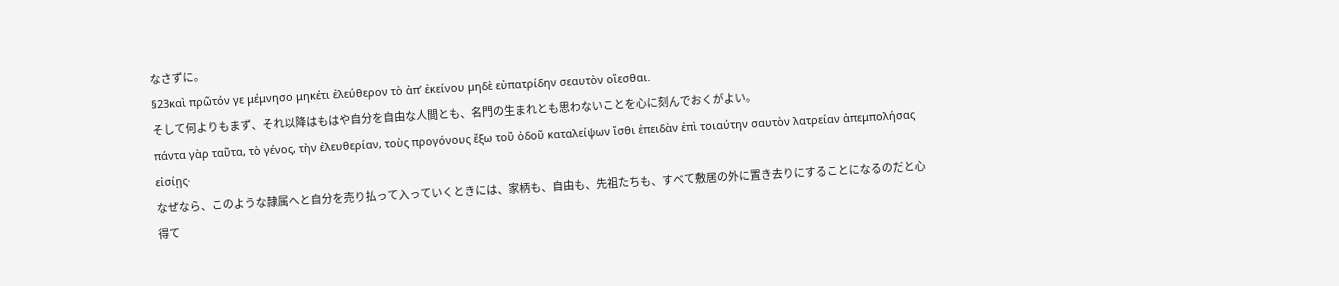なさずに。
§23καὶ πρῶτόν γε μέμνησο μηκέτι ἐλεύθερον τὸ ἀπʼ ἐκείνου μηδὲ εὐπατρίδην σεαυτὸν οἴεσθαι.
そして何よりもまず、それ以降はもはや自分を自由な人間とも、名門の生まれとも思わないことを心に刻んでおくがよい。
πάντα γὰρ ταῦτα, τὸ γένος, τὴν ἐλευθερίαν, τοὺς προγόνους ἔξω τοῦ ὀδοῦ καταλείψων ἴσθι ἐπειδὰν ἐπὶ τοιαύτην σαυτὸν λατρείαν ἀπεμπολήσας εἰσίῃς·
なぜなら、このような隷属へと自分を売り払って入っていくときには、家柄も、自由も、先祖たちも、すべて敷居の外に置き去りにすることになるのだと心得て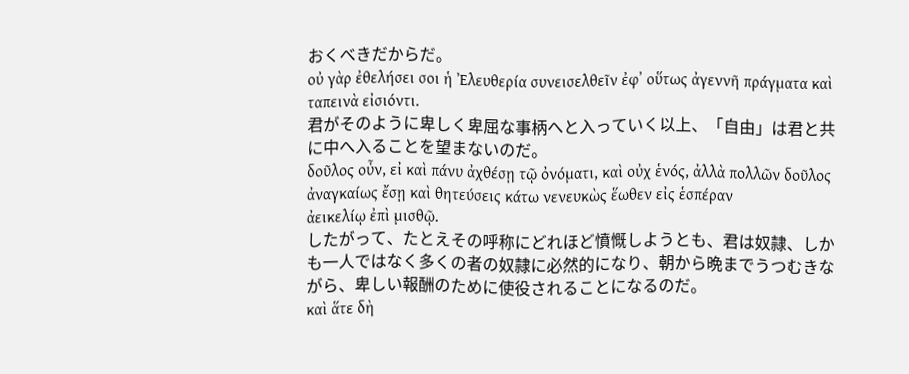おくべきだからだ。
οὐ γὰρ ἐθελήσει σοι ἡ Ἐλευθερία συνεισελθεῖν ἐφʼ οὕτως ἀγεννῆ πράγματα καὶ ταπεινὰ εἰσιόντι.
君がそのように卑しく卑屈な事柄へと入っていく以上、「自由」は君と共に中へ入ることを望まないのだ。
δοῦλος οὖν, εἰ καὶ πάνυ ἀχθέσῃ τῷ ὀνόματι, καὶ οὐχ ἑνός, ἀλλὰ πολλῶν δοῦλος ἀναγκαίως ἔσῃ καὶ θητεύσεις κάτω νενευκὼς ἕωθεν εἰς ἑσπέραν
ἀεικελίῳ ἐπὶ μισθῷ.
したがって、たとえその呼称にどれほど憤慨しようとも、君は奴隷、しかも一人ではなく多くの者の奴隷に必然的になり、朝から晩までうつむきながら、卑しい報酬のために使役されることになるのだ。
καὶ ἅτε δὴ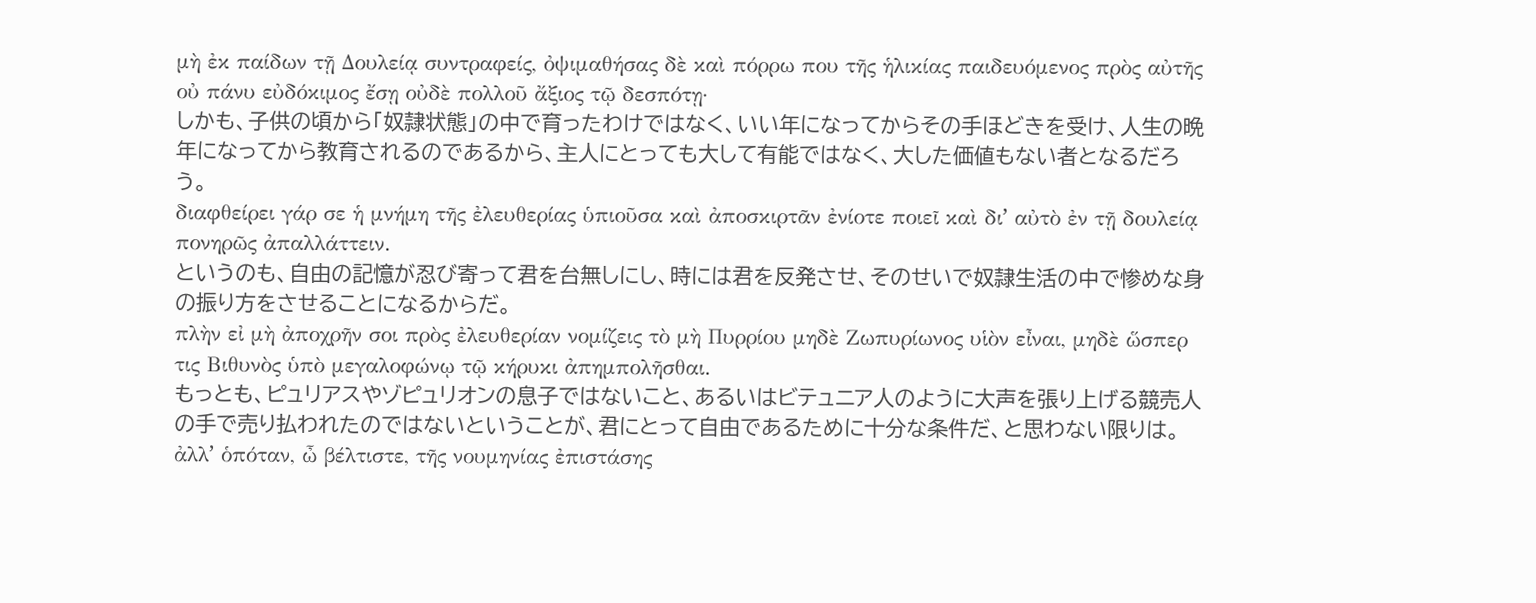μὴ ἐκ παίδων τῇ Δουλείᾳ συντραφείς, ὀψιμαθήσας δὲ καὶ πόρρω που τῆς ἡλικίας παιδευόμενος πρὸς αὐτῆς οὐ πάνυ εὐδόκιμος ἔσῃ οὐδὲ πολλοῦ ἄξιος τῷ δεσπότῃ·
しかも、子供の頃から「奴隷状態」の中で育ったわけではなく、いい年になってからその手ほどきを受け、人生の晩年になってから教育されるのであるから、主人にとっても大して有能ではなく、大した価値もない者となるだろう。
διαφθείρει γάρ σε ἡ μνήμη τῆς ἐλευθερίας ὑπιοῦσα καὶ ἀποσκιρτᾶν ἐνίοτε ποιεῖ καὶ διʼ αὐτὸ ἐν τῇ δουλείᾳ πονηρῶς ἀπαλλάττειν.
というのも、自由の記憶が忍び寄って君を台無しにし、時には君を反発させ、そのせいで奴隷生活の中で惨めな身の振り方をさせることになるからだ。
πλὴν εἰ μὴ ἀποχρῆν σοι πρὸς ἐλευθερίαν νομίζεις τὸ μὴ Πυρρίου μηδὲ Ζωπυρίωνος υἱὸν εἶναι, μηδὲ ὥσπερ τις Βιθυνὸς ὑπὸ μεγαλοφώνῳ τῷ κήρυκι ἀπημπολῆσθαι.
もっとも、ピュリアスやゾピュリオンの息子ではないこと、あるいはビテュニア人のように大声を張り上げる競売人の手で売り払われたのではないということが、君にとって自由であるために十分な条件だ、と思わない限りは。
ἀλλʼ ὁπόταν, ὦ βέλτιστε, τῆς νουμηνίας ἐπιστάσης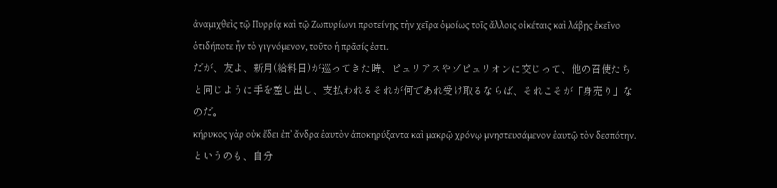ἀναμιχθεὶς τῷ Πυρρίᾳ καὶ τῷ Ζωπυρίωνι προτείνῃς τὴν χεῖρα ὁμοίως τοῖς ἄλλοις οἰκέταις καὶ λάβῃς ἐκεῖνο ὁτιδήποτε ἦν τὸ γιγνόμενον, τοῦτο ἡ πρᾶσίς ἐστι.
だが、友よ、新月(給料日)が巡ってきた時、ピュリアスやゾピュリオンに交じって、他の召使たちと同じように手を差し出し、支払われるそれが何であれ受け取るならば、それこそが「身売り」なのだ。
κήρυκος γὰρ οὐκ ἔδει ἐπʼ ἄνδρα ἑαυτὸν ἀποκηρύξαντα καὶ μακρῷ χρόνῳ μνηστευσάμενον ἑαυτῷ τὸν δεσπότην.
というのも、自分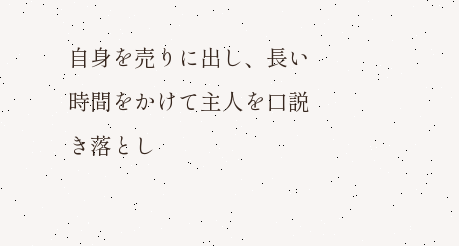自身を売りに出し、長い時間をかけて主人を口説き落とし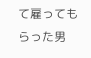て雇ってもらった男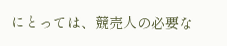にとっては、競売人の必要な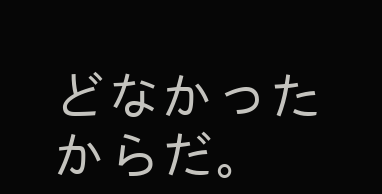どなかったからだ。